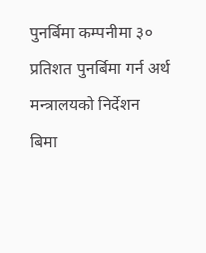पुनर्बिमा कम्पनीमा ३० प्रतिशत पुनर्बिमा गर्न अर्थ मन्त्रालयको निर्देशन
बिमा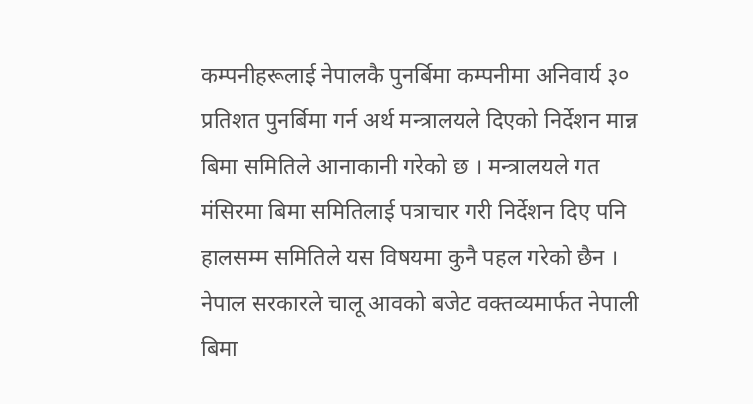कम्पनीहरूलाई नेपालकै पुनर्बिमा कम्पनीमा अनिवार्य ३० प्रतिशत पुनर्बिमा गर्न अर्थ मन्त्रालयले दिएको निर्देशन मान्न बिमा समितिले आनाकानी गरेको छ । मन्त्रालयले गत मंसिरमा बिमा समितिलाई पत्राचार गरी निर्देशन दिए पनि हालसम्म समितिले यस विषयमा कुनै पहल गरेको छैन ।
नेपाल सरकारले चालू आवको बजेट वक्तव्यमार्फत नेपाली बिमा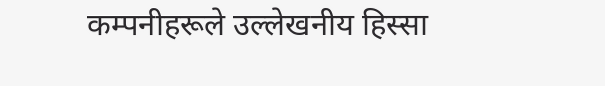कम्पनीहरूले उल्लेखनीय हिस्सा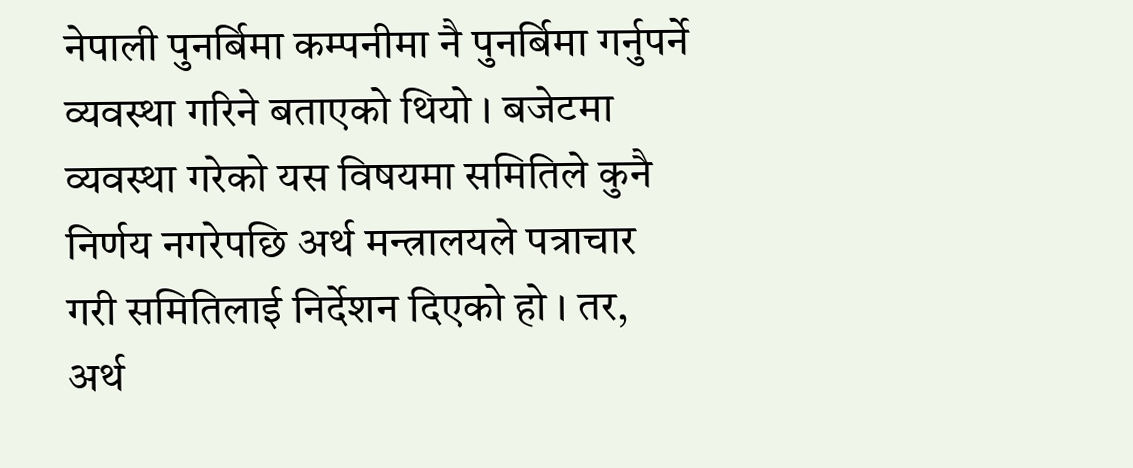नेपाली पुनर्बिमा कम्पनीमा नै पुनर्बिमा गर्नुपर्ने व्यवस्था गरिने बताएको थियो । बजेटमा व्यवस्था गरेको यस विषयमा समितिले कुनै निर्णय नगरेपछि अर्थ मन्त्रालयले पत्राचार गरी समितिलाई निर्देशन दिएको हो । तर, अर्थ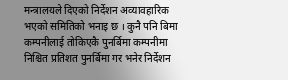मन्त्रालयले दिएको निर्देशन अव्यावहारिक भएको समितिको भनाइ छ । कुनै पनि बिमा कम्पनीलाई तोकिएकै पुनर्बिमा कम्पनीमा निश्चित प्रतिशत पुनर्बिमा गर भनेर निर्देशन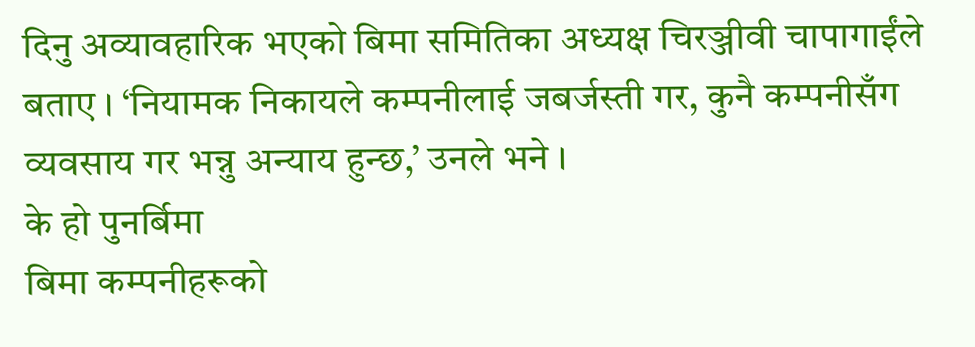दिनु अव्यावहारिक भएको बिमा समितिका अध्यक्ष चिरञ्जीवी चापागाईंले बताए । ‘नियामक निकायले कम्पनीलाई जबर्जस्ती गर, कुनै कम्पनीसँग व्यवसाय गर भन्नु अन्याय हुन्छ,’ उनले भने ।
के हो पुनर्बिमा
बिमा कम्पनीहरूको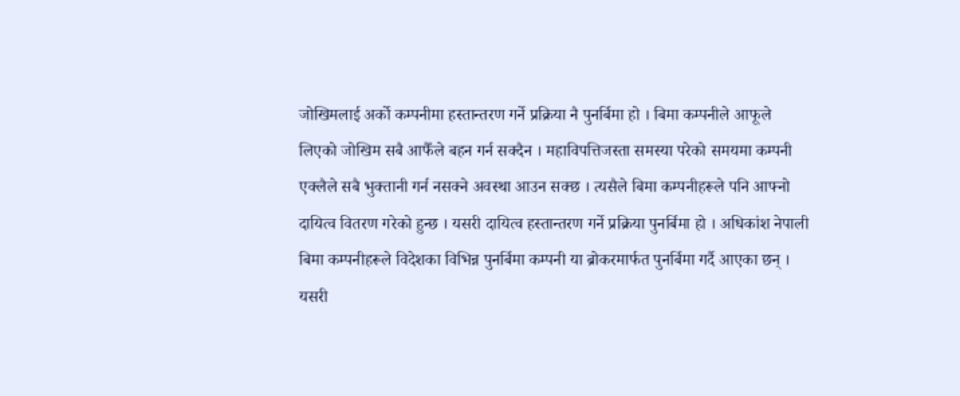जोखिमलाई अर्को कम्पनीमा हस्तान्तरण गर्ने प्रक्रिया नै पुनर्बिमा हो । बिमा कम्पनीले आफूले लिएको जोखिम सबै आफैँले बहन गर्न सक्दैन । महाविपत्तिजस्ता समस्या परेको समयमा कम्पनी एक्लैले सबै भुक्तानी गर्न नसक्ने अवस्था आउन सक्छ । त्यसैले बिमा कम्पनीहरूले पनि आफ्नो दायित्व वितरण गरेको हुन्छ । यसरी दायित्व हस्तान्तरण गर्ने प्रक्रिया पुनर्बिमा हो । अधिकांश नेपाली बिमा कम्पनीहरूले विदेशका विभिन्न पुनर्बिमा कम्पनी या ब्रोकरमार्फत पुनर्बिमा गर्दै आएका छन् । यसरी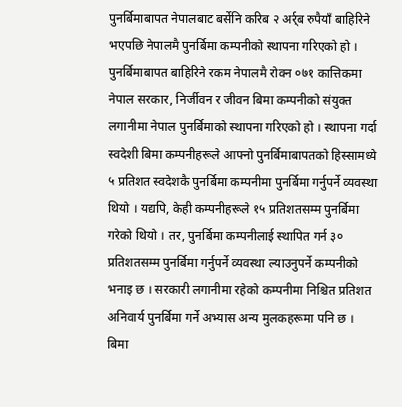पुनर्बिमाबापत नेपालबाट बर्सेनि करिब २ अर्र्ब रुपैयाँ बाहिरिने भएपछि नेपालमै पुनर्बिमा कम्पनीको स्थापना गरिएको हो । पुनर्बिमाबापत बाहिरिने रकम नेपालमै रोक्न ०७१ कात्तिकमा नेपाल सरकार, निर्जीवन र जीवन बिमा कम्पनीको संयुक्त लगानीमा नेपाल पुनर्बिमाको स्थापना गरिएको हो । स्थापना गर्दा स्वदेशी बिमा कम्पनीहरूले आफ्नो पुनर्बिमाबापतको हिस्सामध्ये ५ प्रतिशत स्वदेशकै पुनर्बिमा कम्पनीमा पुनर्बिमा गर्नुपर्ने व्यवस्था थियो । यद्यपि, केही कम्पनीहरूले १५ प्रतिशतसम्म पुनर्बिमा गरेको थियो । तर, पुनर्बिमा कम्पनीलाई स्थापित गर्न ३० प्रतिशतसम्म पुनर्बिमा गर्नुपर्ने व्यवस्था ल्याउनुपर्ने कम्पनीको भनाइ छ । सरकारी लगानीमा रहेको कम्पनीमा निश्चित प्रतिशत अनिवार्य पुनर्बिमा गर्ने अभ्यास अन्य मुलकहरूमा पनि छ ।
बिमा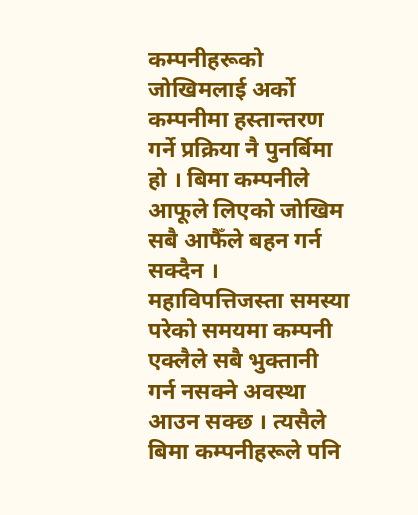कम्पनीहरूको जोखिमलाई अर्को कम्पनीमा हस्तान्तरण गर्ने प्रक्रिया नै पुनर्बिमा हो । बिमा कम्पनीले आफूले लिएको जोखिम सबै आफैँले बहन गर्न सक्दैन । महाविपत्तिजस्ता समस्या परेको समयमा कम्पनी एक्लैले सबै भुक्तानी गर्न नसक्ने अवस्था आउन सक्छ । त्यसैले बिमा कम्पनीहरूले पनि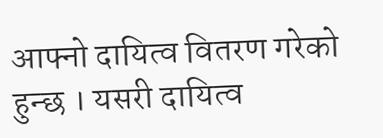आफ्नो दायित्व वितरण गरेको हुन्छ । यसरी दायित्व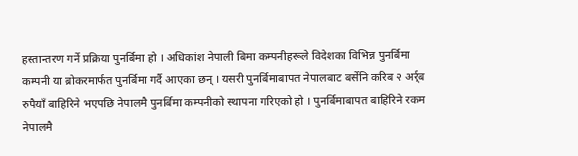हस्तान्तरण गर्ने प्रक्रिया पुनर्बिमा हो । अधिकांश नेपाली बिमा कम्पनीहरूले विदेशका विभिन्न पुनर्बिमा कम्पनी या ब्रोकरमार्फत पुनर्बिमा गर्दै आएका छन् । यसरी पुनर्बिमाबापत नेपालबाट बर्सेनि करिब २ अर्र्ब रुपैयाँ बाहिरिने भएपछि नेपालमै पुनर्बिमा कम्पनीको स्थापना गरिएको हो । पुनर्बिमाबापत बाहिरिने रकम नेपालमै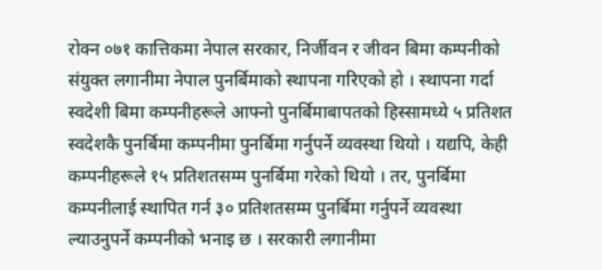रोक्न ०७१ कात्तिकमा नेपाल सरकार, निर्जीवन र जीवन बिमा कम्पनीको संयुक्त लगानीमा नेपाल पुनर्बिमाको स्थापना गरिएको हो । स्थापना गर्दा स्वदेशी बिमा कम्पनीहरूले आफ्नो पुनर्बिमाबापतको हिस्सामध्ये ५ प्रतिशत स्वदेशकै पुनर्बिमा कम्पनीमा पुनर्बिमा गर्नुपर्ने व्यवस्था थियो । यद्यपि, केही कम्पनीहरूले १५ प्रतिशतसम्म पुनर्बिमा गरेको थियो । तर, पुनर्बिमा कम्पनीलाई स्थापित गर्न ३० प्रतिशतसम्म पुनर्बिमा गर्नुपर्ने व्यवस्था ल्याउनुपर्ने कम्पनीको भनाइ छ । सरकारी लगानीमा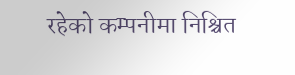रहेको कम्पनीमा निश्चित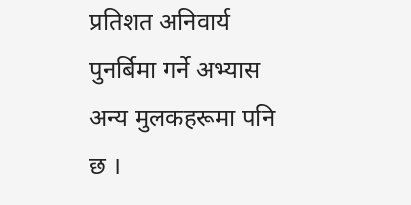प्रतिशत अनिवार्य पुनर्बिमा गर्ने अभ्यास अन्य मुलकहरूमा पनि छ ।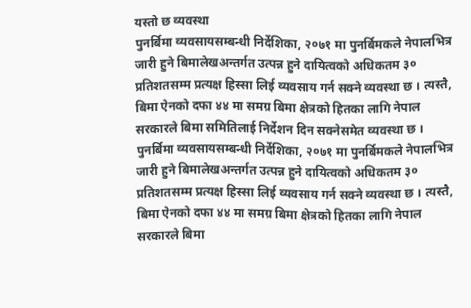यस्तो छ व्यवस्था
पुनर्बिमा व्यवसायसम्बन्धी निर्देशिका, २०७१ मा पुनर्बिमकले नेपालभित्र जारी हुने बिमालेखअन्तर्गत उत्पन्न हुने दायित्वको अधिकतम ३० प्रतिशतसम्म प्रत्यक्ष हिस्सा लिई व्यवसाय गर्न सक्ने व्यवस्था छ । त्यस्तै, बिमा ऐनको दफा ४४ मा समग्र बिमा क्षेत्रको हितका लागि नेपाल सरकारले बिमा समितिलाई निर्देशन दिन सक्नेसमेत व्यवस्था छ ।
पुनर्बिमा व्यवसायसम्बन्धी निर्देशिका, २०७१ मा पुनर्बिमकले नेपालभित्र जारी हुने बिमालेखअन्तर्गत उत्पन्न हुने दायित्वको अधिकतम ३० प्रतिशतसम्म प्रत्यक्ष हिस्सा लिई व्यवसाय गर्न सक्ने व्यवस्था छ । त्यस्तै, बिमा ऐनको दफा ४४ मा समग्र बिमा क्षेत्रको हितका लागि नेपाल सरकारले बिमा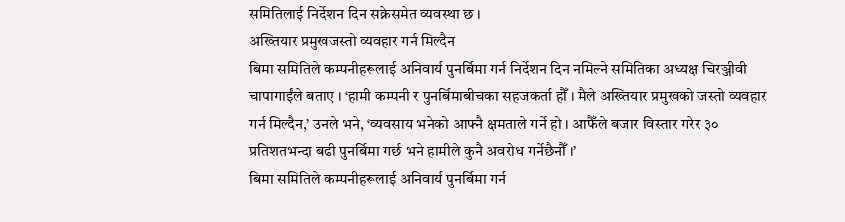समितिलाई निर्देशन दिन सक्नेसमेत व्यवस्था छ ।
अख्तियार प्रमुखजस्तो व्यवहार गर्न मिल्दैन
बिमा समितिले कम्पनीहरूलाई अनिवार्य पुनर्बिमा गर्न निर्देशन दिन नमिल्ने समितिका अध्यक्ष चिरञ्जीवी चापागाईंले बताए । ‘हामी कम्पनी र पुनर्बिमाबीचका सहजकर्ता हौँ । मैले अख्तियार प्रमुखको जस्तो व्यवहार गर्न मिल्दैन,’ उनले भने, ‘व्यवसाय भनेको आफ्नै क्षमताले गर्ने हो । आफैँले बजार विस्तार गरेर ३० प्रतिशतभन्दा बढी पुनर्बिमा गर्छ भने हामीले कुनै अवरोध गर्नेछैनौँ ।’
बिमा समितिले कम्पनीहरूलाई अनिवार्य पुनर्बिमा गर्न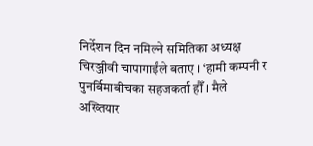निर्देशन दिन नमिल्ने समितिका अध्यक्ष चिरञ्जीवी चापागाईंले बताए । ‘हामी कम्पनी र पुनर्बिमाबीचका सहजकर्ता हौँ । मैले अख्तियार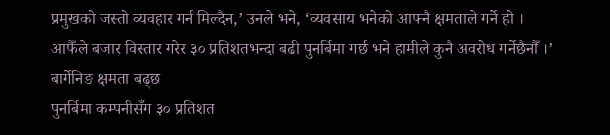प्रमुखको जस्तो व्यवहार गर्न मिल्दैन,’ उनले भने, ‘व्यवसाय भनेको आफ्नै क्षमताले गर्ने हो । आफैँले बजार विस्तार गरेर ३० प्रतिशतभन्दा बढी पुनर्बिमा गर्छ भने हामीले कुनै अवरोध गर्नेछैनौँ ।’
बार्गेनिङ क्षमता बढ्छ
पुनर्बिमा कम्पनीसँग ३० प्रतिशत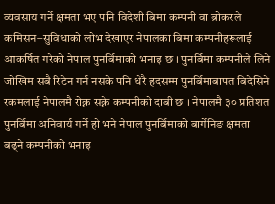व्यवसाय गर्ने क्षमता भए पनि विदेशी बिमा कम्पनी वा ब्रोकरले कमिसन–सुविधाको लोभ देखाएर नेपालका बिमा कम्पनीहरूलाई आकर्षित गरेको नेपाल पुनर्बिमाको भनाइ छ । पुनर्बिमा कम्पनीले लिने जोखिम सबै रिटेन गर्न नसके पनि धेरै हदसम्म पुनर्बिमाबापत बिदेसिने रकमलाई नेपालमै रोक्न सक्ने कम्पनीको दाबी छ । नेपालमै ३० प्रतिशत पुनर्बिमा अनिवार्य गर्ने हो भने नेपाल पुनर्बिमाको बार्गेनिङ क्षमता बढ्ने कम्पनीको भनाइ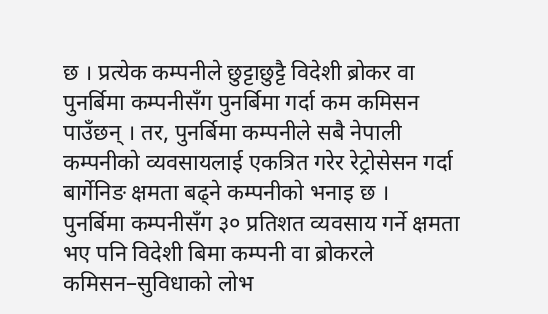छ । प्रत्येक कम्पनीले छुट्टाछुट्टै विदेशी ब्रोकर वा पुनर्बिमा कम्पनीसँग पुनर्बिमा गर्दा कम कमिसन पाउँछन् । तर, पुनर्बिमा कम्पनीले सबै नेपाली कम्पनीको व्यवसायलाई एकत्रित गरेर रेट्रोसेसन गर्दा बार्गेनिङ क्षमता बढ्ने कम्पनीको भनाइ छ ।
पुनर्बिमा कम्पनीसँग ३० प्रतिशत व्यवसाय गर्ने क्षमता भए पनि विदेशी बिमा कम्पनी वा ब्रोकरले कमिसन–सुविधाको लोभ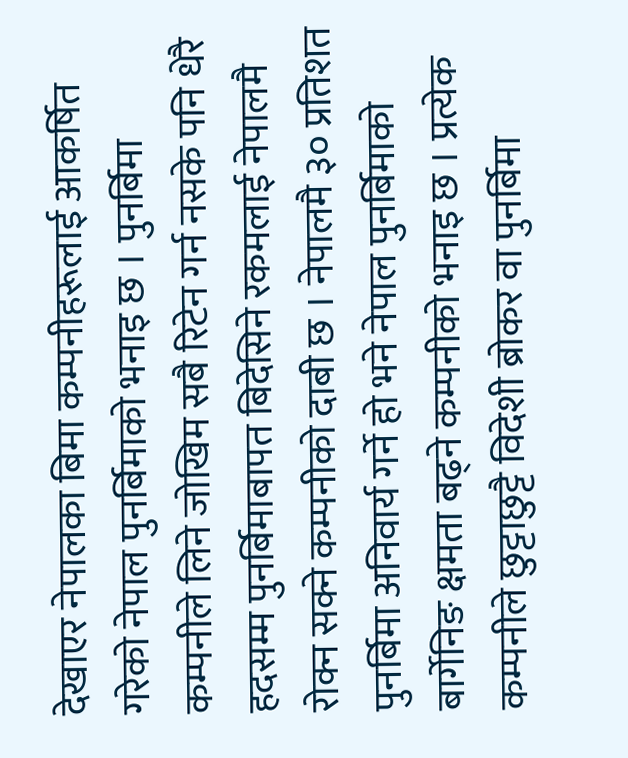देखाएर नेपालका बिमा कम्पनीहरूलाई आकर्षित गरेको नेपाल पुनर्बिमाको भनाइ छ । पुनर्बिमा कम्पनीले लिने जोखिम सबै रिटेन गर्न नसके पनि धेरै हदसम्म पुनर्बिमाबापत बिदेसिने रकमलाई नेपालमै रोक्न सक्ने कम्पनीको दाबी छ । नेपालमै ३० प्रतिशत पुनर्बिमा अनिवार्य गर्ने हो भने नेपाल पुनर्बिमाको बार्गेनिङ क्षमता बढ्ने कम्पनीको भनाइ छ । प्रत्येक कम्पनीले छुट्टाछुट्टै विदेशी ब्रोकर वा पुनर्बिमा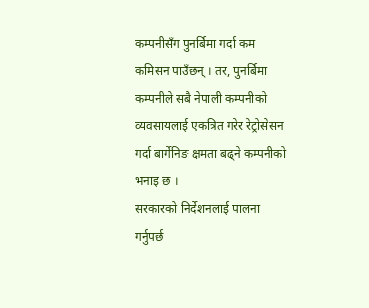कम्पनीसँग पुनर्बिमा गर्दा कम कमिसन पाउँछन् । तर, पुनर्बिमा कम्पनीले सबै नेपाली कम्पनीको व्यवसायलाई एकत्रित गरेर रेट्रोसेसन गर्दा बार्गेनिङ क्षमता बढ्ने कम्पनीको भनाइ छ ।
सरकारको निर्देशनलाई पालना गर्नुपर्छ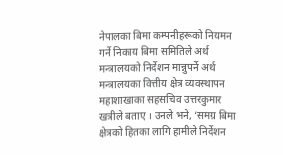नेपालका बिमा कम्पनीहरूको नियमन गर्ने निकाय बिमा समितिले अर्थ मन्त्रालयको निर्देशन मान्नुपर्ने अर्थ मन्त्रालयका वित्तीय क्षेत्र व्यवस्थापन महाशाखाका सहसचिव उत्तरकुमार खत्रीले बताए । उनले भने, ‘समग्र बिमा क्षेत्रको हितका लागि हामीले निर्देशन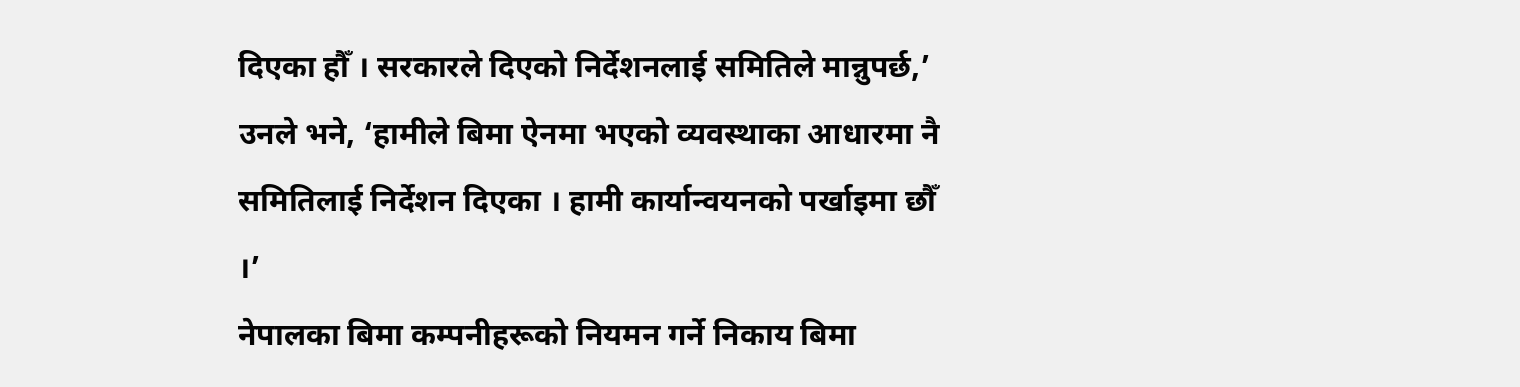दिएका हौँ । सरकारले दिएको निर्देशनलाई समितिले मान्नुपर्छ,’ उनले भने, ‘हामीले बिमा ऐनमा भएको व्यवस्थाका आधारमा नै समितिलाई निर्देशन दिएका । हामी कार्यान्वयनको पर्खाइमा छौँ ।’
नेपालका बिमा कम्पनीहरूको नियमन गर्ने निकाय बिमा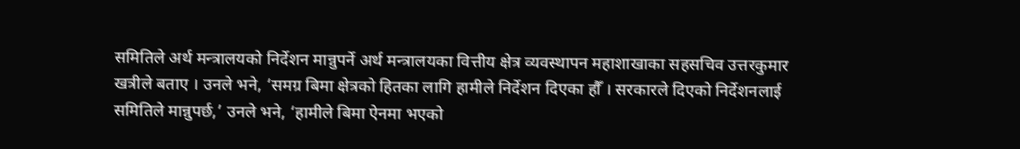समितिले अर्थ मन्त्रालयको निर्देशन मान्नुपर्ने अर्थ मन्त्रालयका वित्तीय क्षेत्र व्यवस्थापन महाशाखाका सहसचिव उत्तरकुमार खत्रीले बताए । उनले भने, ‘समग्र बिमा क्षेत्रको हितका लागि हामीले निर्देशन दिएका हौँ । सरकारले दिएको निर्देशनलाई समितिले मान्नुपर्छ,’ उनले भने, ‘हामीले बिमा ऐनमा भएको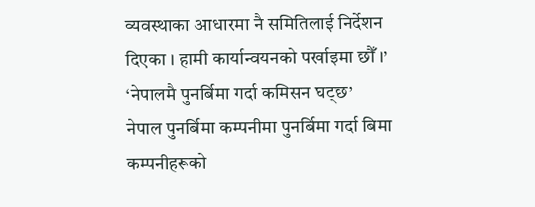व्यवस्थाका आधारमा नै समितिलाई निर्देशन दिएका । हामी कार्यान्वयनको पर्खाइमा छौँ ।’
‘नेपालमै पुनर्बिमा गर्दा कमिसन घट्छ’
नेपाल पुनर्बिमा कम्पनीमा पुनर्बिमा गर्दा बिमा कम्पनीहरूको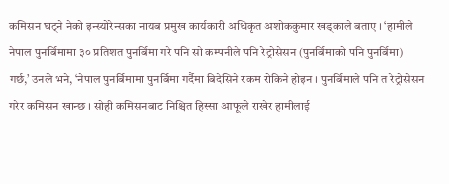कमिसन घट्ने नेको इन्स्योरेन्सका नायब प्रमुख कार्यकारी अधिकृत अशोककुमार खड्काले बताए । ‘हामीले नेपाल पुनर्बिमामा ३० प्रतिशत पुनर्बिमा गरे पनि सो कम्पनीले पनि रेट्रोसेसन (पुनर्बिमाको पनि पुनर्बिमा) गर्छ,’ उनले भने, ‘नेपाल पुनर्बिमामा पुनर्बिमा गर्दैमा बिदेसिने रकम रोकिने होइन । पुनर्बिमाले पनि त रेट्रोसेसन गरेर कमिसन खान्छ । सोही कमिसनबाट निश्चित हिस्सा आफूले राखेर हामीलाई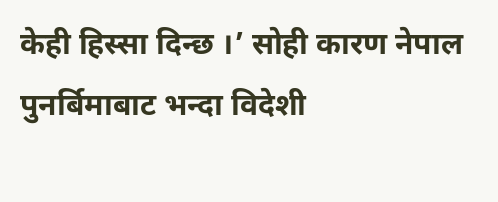केही हिस्सा दिन्छ ।’ सोही कारण नेपाल पुनर्बिमाबाट भन्दा विदेशी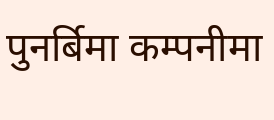पुनर्बिमा कम्पनीमा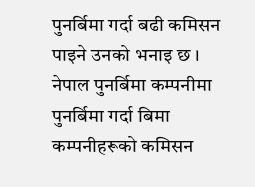पुनर्बिमा गर्दा बढी कमिसन पाइने उनको भनाइ छ ।
नेपाल पुनर्बिमा कम्पनीमा पुनर्बिमा गर्दा बिमा कम्पनीहरूको कमिसन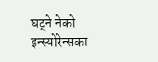घट्ने नेको इन्स्योरेन्सका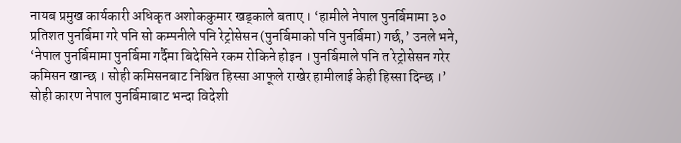नायब प्रमुख कार्यकारी अधिकृत अशोककुमार खड्काले बताए । ‘हामीले नेपाल पुनर्बिमामा ३० प्रतिशत पुनर्बिमा गरे पनि सो कम्पनीले पनि रेट्रोसेसन (पुनर्बिमाको पनि पुनर्बिमा) गर्छ,’ उनले भने, ‘नेपाल पुनर्बिमामा पुनर्बिमा गर्दैमा बिदेसिने रकम रोकिने होइन । पुनर्बिमाले पनि त रेट्रोसेसन गरेर कमिसन खान्छ । सोही कमिसनबाट निश्चित हिस्सा आफूले राखेर हामीलाई केही हिस्सा दिन्छ ।’ सोही कारण नेपाल पुनर्बिमाबाट भन्दा विदेशी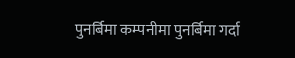पुनर्बिमा कम्पनीमा पुनर्बिमा गर्दा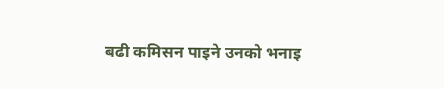बढी कमिसन पाइने उनको भनाइ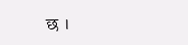छ ।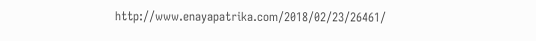http://www.enayapatrika.com/2018/02/23/26461/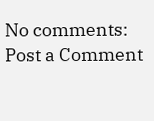No comments:
Post a Comment